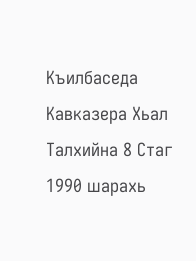Къилбаседа Кавказера Хьал Талхийна 8 Стаг
1990 шарахь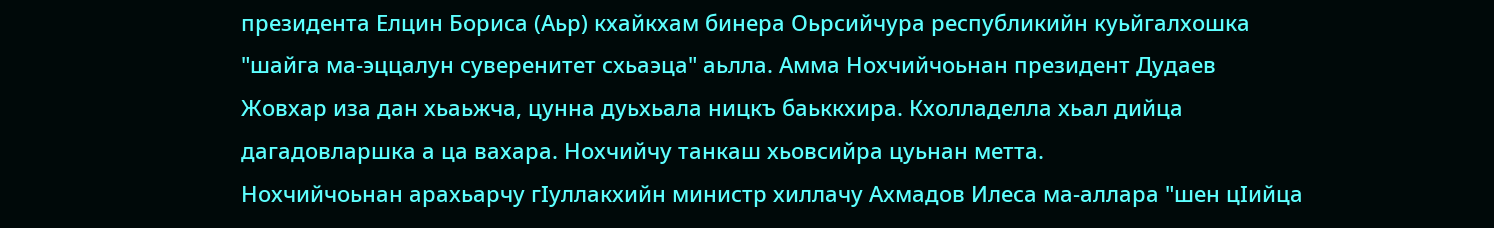президента Елцин Бориса (Аьр) кхайкхам бинера Оьрсийчура республикийн куьйгалхошка "шайга ма-эццалун суверенитет схьаэца" аьлла. Амма Нохчийчоьнан президент Дудаев Жовхар иза дан хьаьжча, цунна дуьхьала ницкъ баьккхира. Кхолладелла хьал дийца дагадовларшка а ца вахара. Нохчийчу танкаш хьовсийра цуьнан метта.
Нохчийчоьнан арахьарчу гIуллакхийн министр хиллачу Ахмадов Илеса ма-аллара "шен цIийца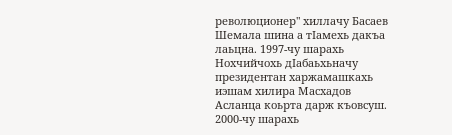революционер" хиллачу Басаев Шемала шина а тIамехь дакъа лаьцна. 1997-чу шарахь Нохчийчохь дIабаьхьначу президентан харжамашкахь иэшам хилира Масхадов Асланца коьрта дарж къовсуш. 2000-чу шарахь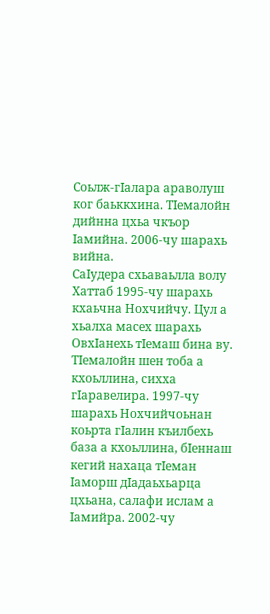Соьлж-гIалара араволуш ког баьккхина. ТIемалойн дийнна цхьа чкъор Iамийна. 2006-чу шарахь вийна.
СаIудера схьаваьлла волу Хаттаб 1995-чу шарахь кхаьчна Нохчийчу. Цул а хьалха масех шарахь ОвхIанехь тIемаш бина ву. ТIемалойн шен тоба а кхоьллина, сихха гIаравелира. 1997-чу шарахь Нохчийчоьнан коьрта гIалин къилбехь база а кхоьллина, бIеннаш кегий нахаца тIеман Iаморш дIадаьхьарца цхьана, салафи ислам а Iамийра. 2002-чу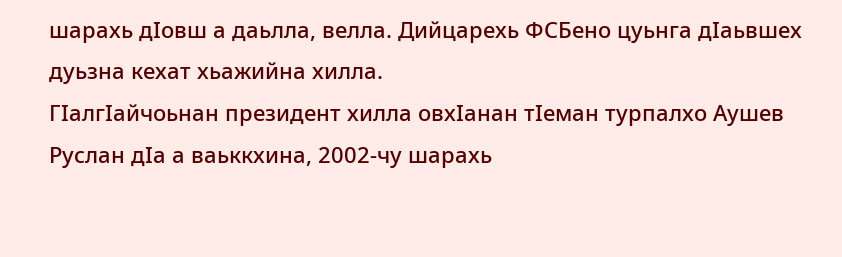шарахь дIовш а даьлла, велла. Дийцарехь ФСБено цуьнга дIаьвшех дуьзна кехат хьажийна хилла.
ГIалгIайчоьнан президент хилла овхIанан тIеман турпалхо Аушев Руслан дIа а ваьккхина, 2002-чу шарахь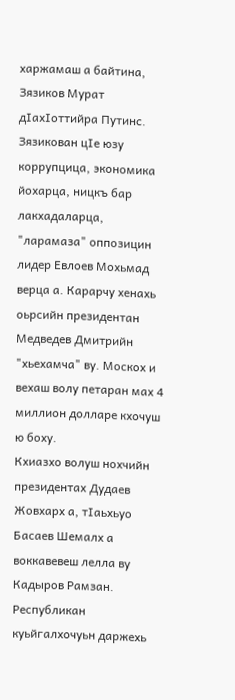харжамаш а байтина, Зязиков Мурат дIахIоттийра Путинс. Зязикован цIе юзу коррупцица, экономика йохарца, ницкъ бар лакхадаларца, "ларамаза" оппозицин лидер Евлоев Мохьмад верца а. Карарчу хенахь оьрсийн президентан Медведев Дмитрийн "хьехамча" ву. Москох и вехаш волу петаран мах 4 миллион долларе кхочуш ю боху.
Кхиазхо волуш нохчийн президентах Дудаев Жовхарх а, тIаьхьуо Басаев Шемалх а воккавевеш лелла ву Кадыров Рамзан. Республикан куьйгалхочуьн даржехь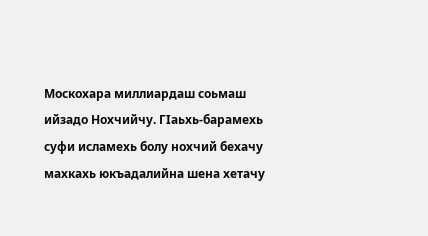Москохара миллиардаш соьмаш ийзадо Нохчийчу. ГIаьхь-барамехь суфи исламехь болу нохчий бехачу махкахь юкъадалийна шена хетачу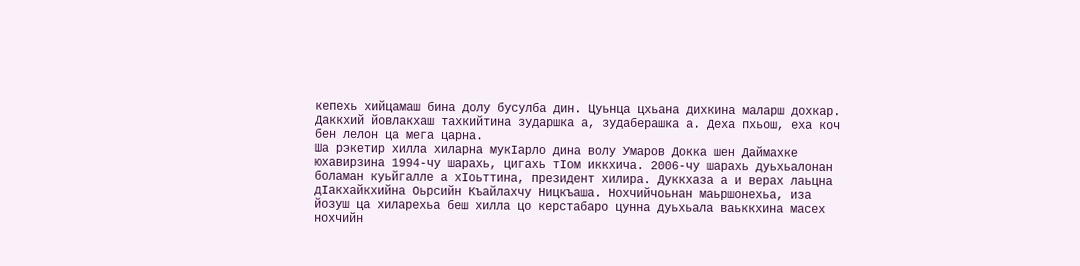кепехь хийцамаш бина долу бусулба дин. Цуьнца цхьана дихкина маларш дохкар. Даккхий йовлакхаш тахкийтина зударшка а, зудаберашка а. Деха пхьош, еха коч бен лелон ца мега царна.
Ша рэкетир хилла хиларна мукIарло дина волу Умаров Докка шен Даймахке юхавирзина 1994-чу шарахь, цигахь тIом иккхича. 2006-чу шарахь дуьхьалонан боламан куьйгалле а хIоьттина, президент хилира. Дуккхаза а и верах лаьцна дIакхайкхийна Оьрсийн Къайлахчу Ницкъаша. Нохчийчоьнан маьршонехьа, иза йозуш ца хиларехьа беш хилла цо керстабаро цунна дуьхьала ваьккхина масех нохчийн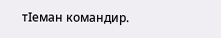тIеман командир.